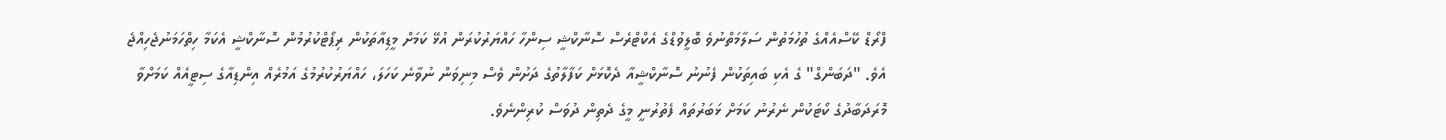ފްރޯޑް ކޭސްއެއްގެ ތުހުމަތުން ސަލާމަތްނުވެ ބޮލީވުޑްގެ އެކްޓްރެސް ސޮނާކްޝީ ސިންހާ ހައްޔަރުކުރަން އުޅޭ ކަމަށް މީޑިއާތަކުން ރިޕޯޓްކުރުމުން ސޮނާކްޝީ އެކަމާ ހިތްހަމަނުޖެހިއްޖެ އެވެ. "ދަބަންގް" ގެ އެކި ބައިތަކުން ފެނުނު ސޮނާކްޝީއާ ދެކޮޅަށް ކަފާލާތުގެ ދަށުން ވެސް މިނިވަން ނުވާނެ ކަހަލަ، ހައްޔަރުކުރުމުގެ އަމުރެއް އިންޑިއާގެ ސިޓީއެއް ކަމަށްވާ މޮރަދަބާދުގެ ކޯޓަކުން ނެރުނު ކަމަށް ޅަބަރުތައް ފެތުރުނީ މީގެ ދެތިން ދުވަސް ކުރިންނެވެ.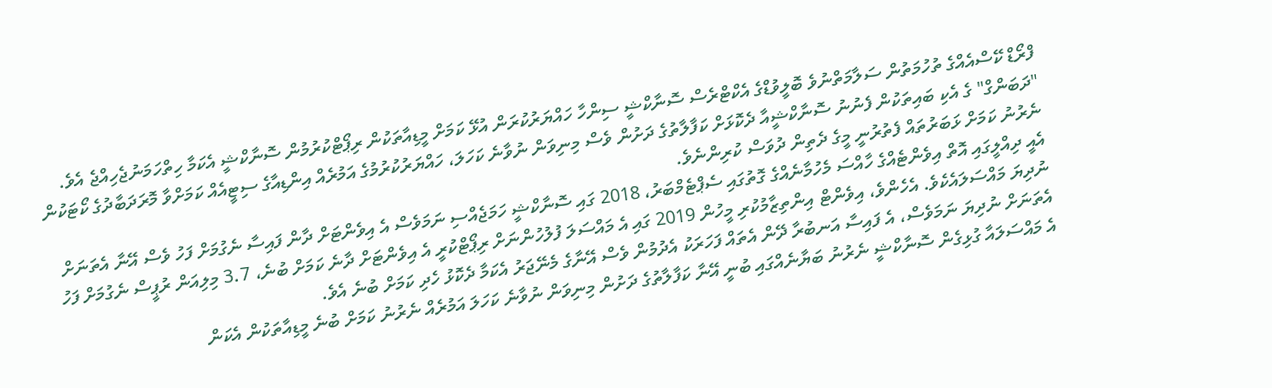ފްރޯޑް ކޭސްއެއްގެ ތުހުމަތުން ސަލާމަތްނުވެ ބޮލީވުޑްގެ އެކްޓްރެސް ސޮނާކްޝީ ސިންހާ ހައްޔަރުކުރަން އުޅޭ ކަމަށް މީޑިއާތަކުން ރިޕޯޓްކުރުމުން ސޮނާކްޝީ އެކަމާ ހިތްހަމަނުޖެހިއްޖެ އެވެ. "ދަބަންގް" ގެ އެކި ބައިތަކުން ފެނުނު ސޮނާކްޝީއާ ދެކޮޅަށް ކަފާލާތުގެ ދަށުން ވެސް މިނިވަން ނުވާނެ ކަހަލަ، ހައްޔަރުކުރުމުގެ އަމުރެއް އިންޑިއާގެ ސިޓީއެއް ކަމަށްވާ މޮރަދަބާދުގެ ކޯޓަކުން ނެރުނު ކަމަށް ޅަބަރުތައް ފެތުރުނީ މީގެ ދެތިން ދުވަސް ކުރިންނެވެ.
އެއީ ދިއްލީގައި އޮތް އިވެންޓެއްގެ ހާއްސަ މެހުމާނެއްގެ ގޮތުގައި ސެޕްޓެމްބަރު، 2018 ގައި ސޮނާކްޝީ ހަމަޖެއްސި ނަމަވެސް އެ އިވެންޓަށް ދާން ފައިސާ ނެގުމަށް ފަހު ވެސް އޭނާ އެތަނަށް ނުދިޔަ މައްސަލައެކެވެ. އެހެންވެ، އިވެންޓް އިންތިޒާމުކުރި މީހުން 2019 ގައި އެ މައްސަލަ ފުލުހުންނަށް ރިޕޯޓްކުރީ އެ އިވެންޓަށް ދާނެ ކަމަށް ބުނެ، 3.7 މިލިއަން ރުޕީސް ނެގުމަށް ފަހު އެތަނަށް ނުދިޔަ ނަމަވެސް، އެ ފައިސާ އަނބުރާ ދޭން އެތައް ފަހަރަކު އެދުމުން ވެސް އޭނާގެ މެނޭޖަރު އެކަމާ ދެކޮޅު ހެދި ކަމަށް ބުނެ އެވެ.
އެ މައްސަލައާ ގުޅިގެން ސޮނާކްޝީ ނެރުނު ބަޔާނެއްގައި ބުނީ އޭނާ ކަފާލާތުގެ ދަށުން މިނިވަން ނުވާނެ ކަހަލަ އަމުރެއް ނެރުނު ކަމަށް ބުނެ މީޑިއާތަކުން އެކަން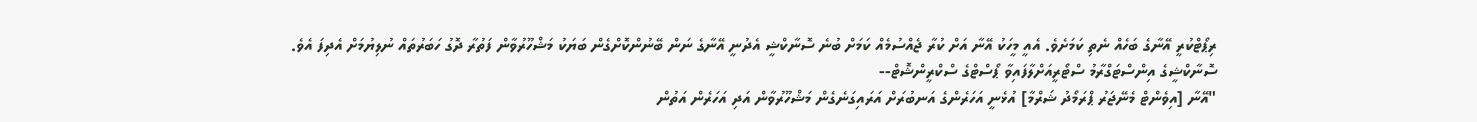ރިޕޯޓްކުރީ އޭނާގެ ބަހެއް ނެތި ކަމަށެވެ. އެއީ މީހަކު އޭނާ އަށް ކުރާ ޖެއްސުމެއް ކަމަށް ބުނެ ސޮނާކްޝީ އެދުނީ އޭނާގެ ނަން ބޭނުންކޮށްގެން ބަޔަކު މަޝްހޫރުވާން ފަތުރާ ދޮގު ހަބަރުތައް ނުލިޔުމަށް އެދިފަ އެވެ.
ސޮނާކްޝީގެ އިންސްޓަގްރާމު ސްޓޯރީއަށްލާފައިވާ ޕޯސްޓްގެ ސްކްރީންޝޮޓް--
"އޭނާ [އިވެންޓް މެނޭޖަރު ޕްރަމޯދު ޝަރްމާ] އުޅެނީ އަހަރެންގެ އަނބުރަށް އަރައިގަނެގެން މަޝްހޫރުވާން އަދި އަހަރެން އަތުން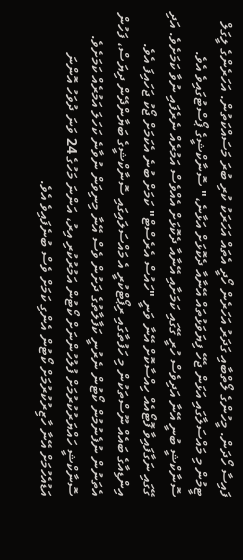ފައިސާ ހޯދަން. މީހުންގެ ލޯތްބާއި ގަދަރު އަހަރެން ހޯދީ އެތައް އަހަރަކު ކުރި ބުރަ މަސައްކަތުން. އަހަރެންގެ ލީގަލް ޓީމުން މި މައްސަލާގައި އަޅަން ޖެހޭ ފިޔަވަޅުތައް އޭނާއާ ދެކޮޅަށް އަޅާނެ،" ސޮނާކްޝީގެ ޕޯސްޓުގައިވެ އެވެ.
ސޮނާކްޝީ ބުނީ އޭނާ އަދިވެސް ހުރީ ގޭގައި ކަމަށާއި އޭނާއާ ދެކޮޅަށް އެއްވެސް އަމުރެއް ނެރެފައި ނުވާ ކަމަށެވެ. އަދި ގޭގައި ނަގާފައިވާ ފޮޓޯއެއް ހިއްސާކޮށް އޭނާ ވަނީ "ހައުސް އެރެސްޓް" ކަމަށް ބުނެ އެކަމަށް ޖޯކު ޖަހައިފަ އެވެ.
އިންޑިއާގެ ބައެއް ނޫސްތަކުން މި ހަފުތާގައި ރިޕޯޓްކުރީ އެ މައްސަލައިގައި ސޮނާކްޝީގެ ބަޔާންދޭން ދިޔަސް، ފަހުން އެތަނުން ނުފެނުމުން ކޯޓުން ނެރުނީ ކަފާލާތުގެ ދަށުން ވެސް އޭނާ މިނިވަން ނުވާނެ ކަހަލަ އަމުރެއް ކަމަށެވެ. ސޮނާކްޝީ ހައްޔަރުކުރުމަށް ފުލުހުންނަށް ކޯޓުން އަމުރުކުރި އިރު، އަންނަ މަހުގެ 24 ވަނަ ދުވަހު އޮންނަ އަޑުއެހުމަށް އޭނާ ހާޒިރުކުރުމަށް ކޯޓުން އެންގި ކަމަށް ވެސް ބުނެފައިވެ އެވެ.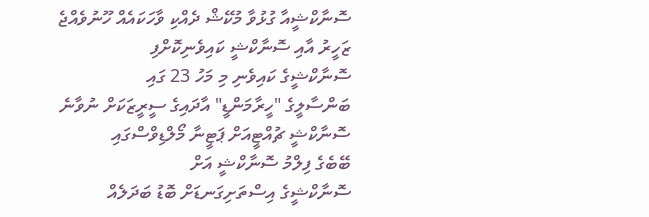ސޮނާކްޝީއާ ގުޅުވާ މުކޭޝް ދެއްކި ވާހަކައެއް ހޫނުވެއްޖެ
ޒަހީރު އާއި ސޮނާކްޝީ ކައިވެނިކޮށްފި
ސޮނާކްޝީގެ ކައިވެނި މި މަހު 23 ގައި
ބަންސާލީގެ "ހީރާމަންޑީ" އާދައިގެ ސީރީޒަކަށް ނުވާނެ
ސޮނާކްޝީ ޗުއްޓީއަށް ޕަޓީނާ މޯލްޑިވްސްގައި
ބޭބެގެ ފިލްމު ސޮނާކްޝީ އަށް
ސޮނާކްޝީގެ އިސްތަށިގަނޑަށް ބޮޑު ބަދަލެއް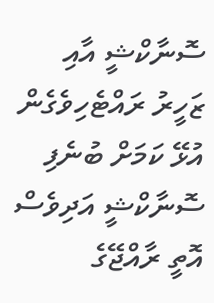ސޮނާކްޝީ އާއި ޒަހީރު ރައްޓެހިވެގެން އުޅޭ ކަމަށް ބުނެފި
ސޮނާކްޝީ އަދިވެސް އޮތީ ރާއްޖޭގެ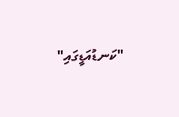"ކަނޑުއަޑީގައި"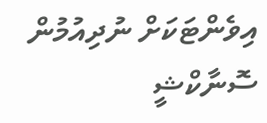އިވެންޓަކަށް ނުދިއުމުން ސޮނާކްޝީ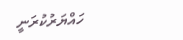ހައްޔަރުކުރަނީ